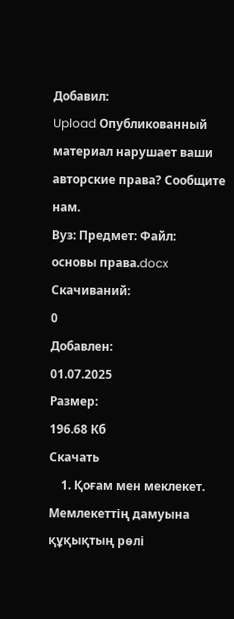Добавил:
Upload Опубликованный материал нарушает ваши авторские права? Сообщите нам.
Вуз: Предмет: Файл:
основы права.docx
Скачиваний:
0
Добавлен:
01.07.2025
Размер:
196.68 Кб
Скачать
    1. Қоғам мен меклекет. Мемлекеттің дамуына құқықтың рөлі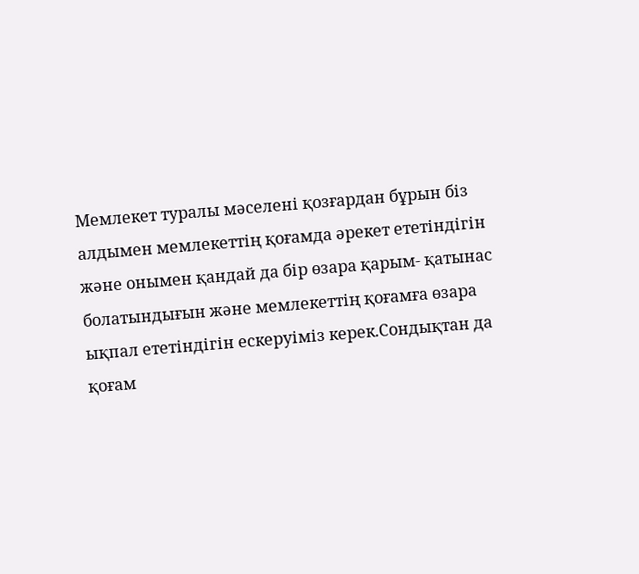Мемлекет туралы мəселені қозғардан бұрын біз алдымен мемлекеттің қоғамда əрекет ететіндігін жəне онымен қандай да бір өзара қарым- қатынас болатындығын жəне мемлекеттің қоғамға өзара ықпал ететіндігін ескеруіміз керек.Сондықтан да қоғам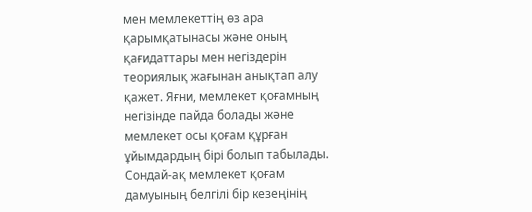мен мемлекеттің өз ара қарымқатынасы жəне оның қағидаттары мен негіздерін теориялық жағынан анықтап алу қажет. Яғни, мемлекет қоғамның негізінде пайда болады жəне мемлекет осы қоғам құрған ұйымдардың бірі болып табылады. Сондай-ақ мемлекет қоғам дамуының белгілі бір кезеңінің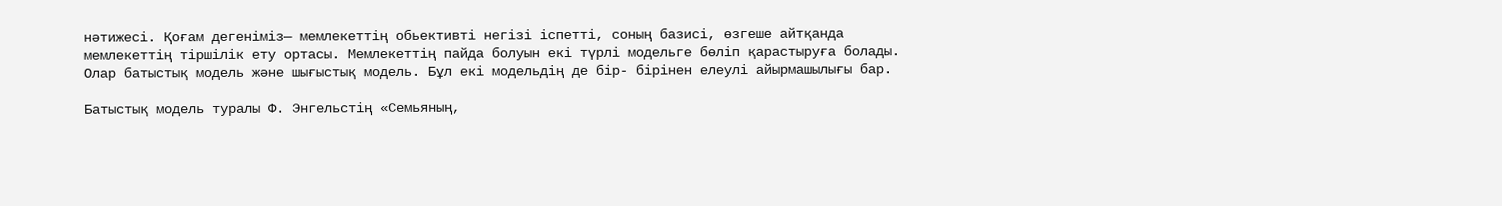нəтижесі. Қоғам дегеніміз— мемлекеттің обьективті негізі іспетті, соның базисі, өзгеше айтқанда мемлекеттің тіршілік ету ортасы. Мемлекеттің пайда болуын екі түрлі модельге бөліп қарастыруға болады. Олар батыстық модель жəне шығыстық модель. Бұл екі модельдің де бір- бірінен елеулі айырмашылығы бар.

Батыстық модель туралы Ф. Энгельстің «Семьяның,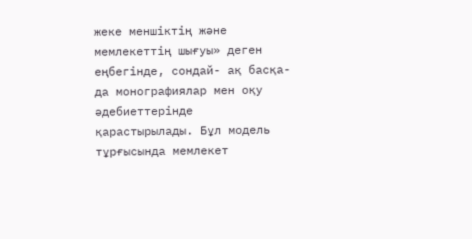жеке меншіктің жəне мемлекеттің шығуы» деген еңбегінде, сондай- ақ басқа-да монографиялар мен оқу əдебиеттерінде қарастырылады. Бұл модель тұрғысында мемлекет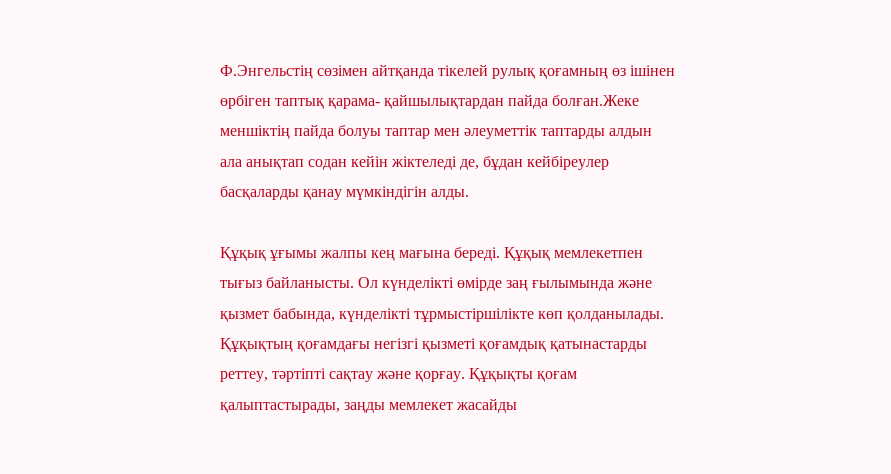Ф.Энгельстің сөзімен айтқанда тікелей рулық қоғамның өз ішінен өрбіген таптық қарама- қайшылықтардан пайда болған.Жеке меншіктің пайда болуы таптар мен əлеуметтік таптарды алдын ала анықтап содан кейін жіктеледі де, бұдан кейбіреулер басқаларды қанау мүмкіндігін алды.

Құқық ұғымы жалпы кең мағына береді. Құқық мемлекетпен тығыз байланысты. Ол күнделікті өмірде заң ғылымында жəне қызмет бабында, күнделікті тұрмыстіршілікте көп қолданылады. Құқықтың қоғамдағы негізгі қызметі қоғамдық қатынастарды реттеу, тəртіпті сақтау жəне қорғау. Құқықты қоғам қалыптастырады, заңды мемлекет жасайды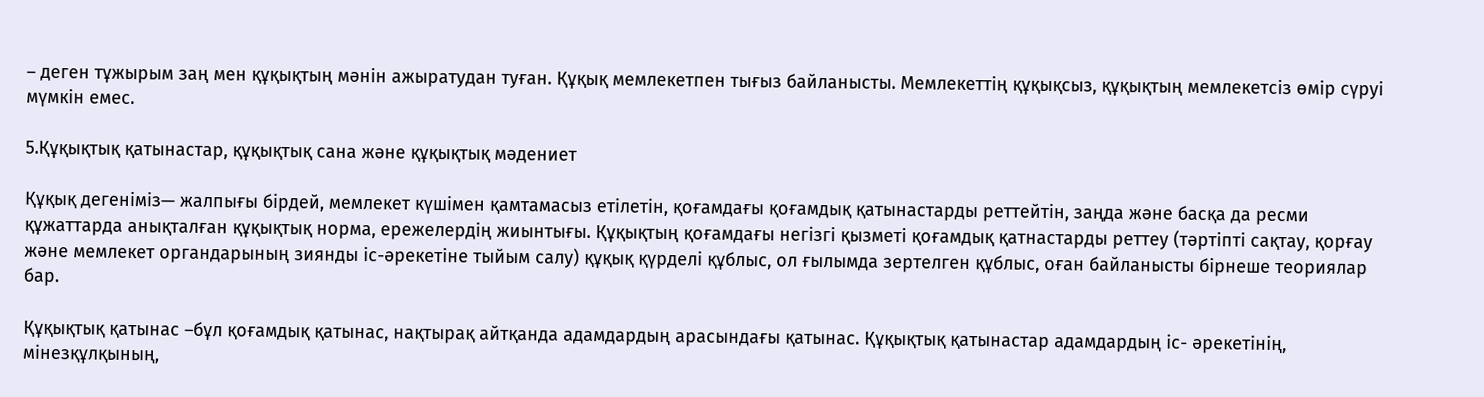– деген тұжырым заң мен құқықтың мəнін ажыратудан туған. Құқық мемлекетпен тығыз байланысты. Мемлекеттің құқықсыз, құқықтың мемлекетсіз өмір сүруі мүмкін емес.

5.Құқықтық қатынастар, құқықтық сана жəне құқықтық мəдениет

Құқық дегеніміз— жалпығы бірдей, мемлекет күшімен қамтамасыз етілетін, қоғамдағы қоғамдық қатынастарды реттейтін, заңда жəне басқа да ресми құжаттарда анықталған құқықтық норма, ережелердің жиынтығы. Құқықтың қоғамдағы негізгі қызметі қоғамдық қатнастарды реттеу (тəртіпті сақтау, қорғау жəне мемлекет органдарының зиянды іс-əрекетіне тыйым салу) құқық қүрделі құблыс, ол ғылымда зертелген құблыс, оған байланысты бірнеше теориялар бар.

Құқықтық қатынас –бұл қоғамдық қатынас, нақтырақ айтқанда адамдардың арасындағы қатынас. Құқықтық қатынастар адамдардың іс- əрекетінің, мінезқұлқының,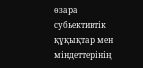өзара субьективтік құқықтар мен міндеттерінің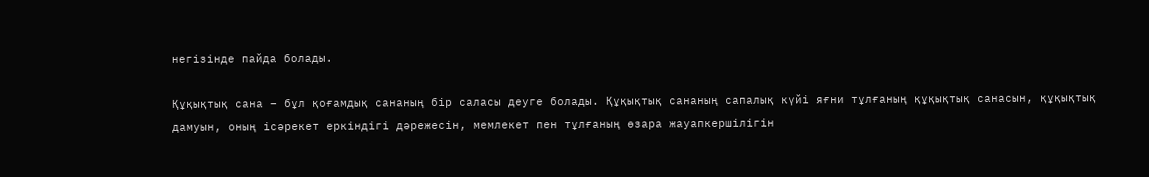негізінде пайда болады.

Құқықтық сана – бұл қоғамдық сананың бір саласы деуге болады. Құқықтық сананың сапалық күйі яғни тұлғаның құқықтық санасын, құқықтық дамуын, оның ісəрекет еркіндігі дəрежесін, мемлекет пен тұлғаның өзара жауапкершілігін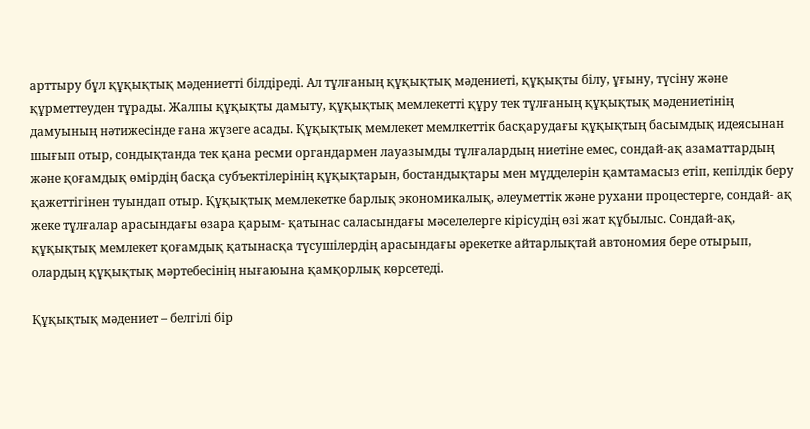арттыру бұл құқықтық мəдениетті білдіреді. Ал тұлғаның құқықтық мəдениеті, құқықты білу, ұғыну, түсіну жəне құрметтеуден тұрады. Жалпы құқықты дамыту, құқықтық мемлекетті құру тек тұлғаның құқықтық мəдениетінің дамуының нəтижесінде ғана жүзеге асады. Құқықтық мемлекет мемлкеттік басқарудағы құқықтың басымдық идеясынан шығып отыр, сондықтанда тек қана ресми органдармен лауазымды тұлғалардың ниетіне емес, сондай-ақ азаматтардың жəне қоғамдық өмірдің басқа субъектілерінің құқықтарын, бостандықтары мен мүдделерін қамтамасыз етіп, кепілдік беру қажеттігінен туындап отыр. Құқықтық мемлекетке барлық экономикалық, əлеуметтік жəне рухани процестерге, сондай- ақ жеке тұлғалар арасындағы өзара қарым- қатынас саласындағы мəселелерге кірісудің өзі жат құбылыс. Сондай-ақ, құқықтық мемлекет қоғамдық қатынасқа түсушілердің арасындағы əрекетке айтарлықтай автономия бере отырып, олардың құқықтық мəртебесінің нығаюына қамқорлық көрсетеді.

Құқықтық мəдениет – белгілі бір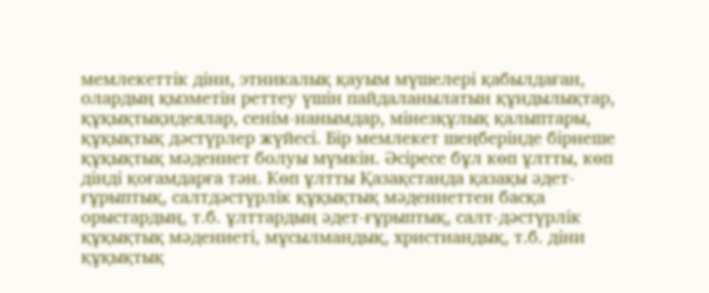мемлекеттік діни, этникалық қауым мүшелері қабылдаған, олардың қызметін реттеу үшін пайдаланылатын құндылықтар, құқықтықидеялар, сенім-нанымдар, мінезқұлық қалыптары, құқықтық дəстүрлер жүйесі. Бір мемлекет шеңберінде бірнеше құқықтық мəдениет болуы мүмкін. Əсіресе бұл көп ұлтты, көп дінді қоғамдарға тəн. Көп ұлтты Қазақстанда қазақы əдет-ғұрыптық, салтдəстүрлік құқықтық мəдениеттен басқа орыстардың, т.б. ұлттардың əдет-ғұрыптық, салт-дəстүрлік құқықтық мəдениеті, мұсылмандық, христиандық, т.б. діни құқықтық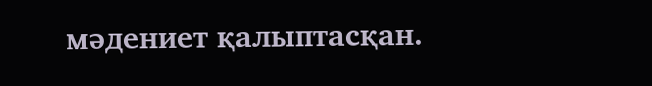мəдениет қалыптасқан.